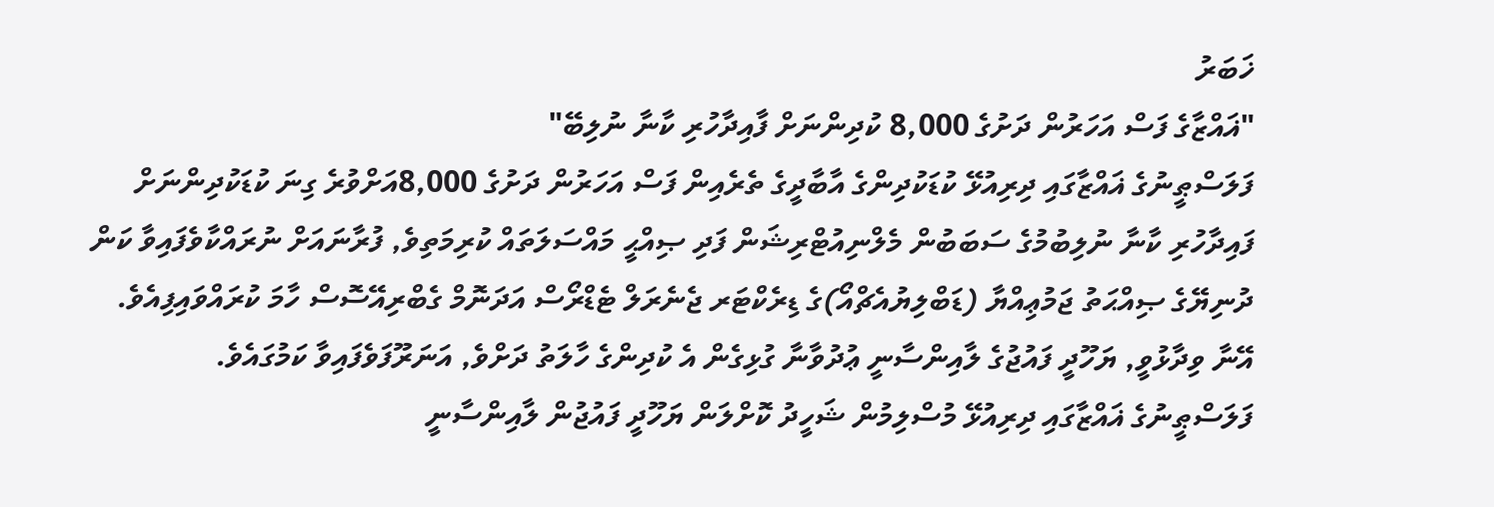ޚަބަރު
"ޣައްޒާގެ ފަސް އަހަރުން ދަށުގެ 8,000 ކުދިންނަށް ފާއިދާހުރި ކާނާ ނުލިބޭ"
ފަލަސްޠީނުގެ ޣައްޒާގައި ދިރިއުޅޭ ކުޑަކުދިންގެ އާބާދީގެ ތެރެއިން ފަސް އަހަރުން ދަށުގެ 8,000އަށްވުރެ ގިނަ ކުޑަކުދިންނަށް ފައިދާހުރި ކާނާ ނުލިބުމުގެ ސަބަބުން މެލްނިއުޓްރިޝަން ފަދި ޞިއްޙީ މައްސަލަތައް ކުރިމަތިވެ, ފުރާނައަށް ނުރައްކާވެފައިވާ ކަން ދުނިޔޭގެ ޞިއްޙަތު ޖަމުޢިއްޔާ (ޑަބްލިޔުއެޗްއޯ)ގެ ޑިރެކްޓަރ ޖެނެރަލް ޓެޑްރޯސް އަދަނޮމް ގެބްރިއޭސޮސް ހާމަ ކުރައްވައިފިއެވެ. އޭނާ ވިދާޅުވީ, ޔަހޫދީ ފައުޖުގެ ލާއިންސާނީ ޢުދުވާނާ ގުޅިގެން އެ ކުދިންގެ ހާލަތު ދަށްވެ, އަނަރޫފަވެފައިވާ ކަމުގައެވެ.
ފަލަސްޠީނުގެ ޣައްޒާގައި ދިރިއުޅޭ މުސްލިމުން ޝަހީދު ކޮށްލަން ޔަހޫދީ ފައުޖުން ލާއިންސާނީ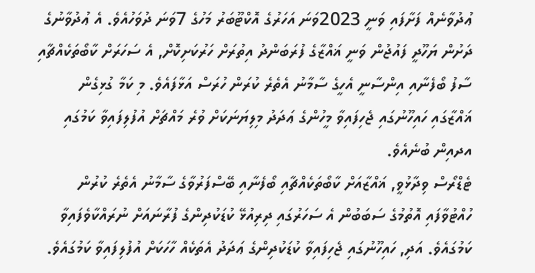ޢުދުވާނެއް ފަށާފައި ވަނީ 2023ވަނަ އަހަރުގެ އޮކްޓޫބަރު މަހުގެ 7ވަނަ ދުވަހުއެވެ. އެ ޢުދުވާނުގެ ދަށުން ޔަހޫދީ ފައުޖުން ވަނީ ޣައްޒާގެ ފުރަބަންދު އިތުރަށް ހަރުކަށިކޮށް, އެ ސަހަރަށް ކާބޯތަކެއްޗާއި ސާފު ބޯފެނާއި އިންސާނީ އެހީގެ ސާމާނު އެތެރެ ކުރަން ހުރަސް އަޅާފައެވެ. މި ކަމާ ގުޅިގެން ޣައްޒާގައި ހައިހޫނުގައި ޖެހިފައިވާ މީހުންގެ ޢަދަދު މިލިޔަނަކަށް ވުރެ މައްޗަށް އުފުލިފައިވާ ކަމުގައި އދއިން ބުނެއެވެ.
ޓެޑްރޯސް ވިދާޅުވީ, ޣައްޒާއަށް ކާބޯތަކެއްޗާއި ބޯފެނާއި ބޭސްފަރުވާގެ ސާމާނު އެތެރެ ކުރުން ހުއްޓުވާފައި އޮތުމުގެ ސަބަބުން އެ ސަހަރުގައި ދިރިއުޅޭ ކުޑަކުދިންގެ ފުރާނައަށް ނުރައްކާވެފައިވާ ކަމުގައެވެ. އަދި, ހައިހޫނުގައި ޖެހިފައިވާ ކުޑަކުދިންގެ ޢަދަދު އެތަކެއް ހާހަކަށް އުފުލިފައިވާ ކަމުގައެވެ.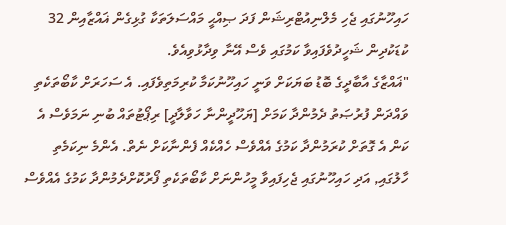ހައިހޫނުގައި ޖެހި މެލްނިއުޓްރިޝަން ފަދަ ޞިއްޙީ މައްސަލަތަކާ ގުޅިގެން ޣައްޒާއިން 32 ކުޑަކުދިން ޝަހީދުވެފައިވާ ކަމުގައި ވެސް އޭނާ ވިދާޅުވިއެވެ.
"ޣައްޒާގެ އާބާދީގެ ބޮޑު ބަޔަކަށް ވަނީ ހައިހޫނުކަމާ ކުރިމަތިވެފައި. އެ ސަހަރަށް ކާބޯތަކެތި ވައްދަން ފުރުޞަތު ދެމުންދާ ކަމަށް [ޔަހޫދީންނާ ހަވާލާދީ] ރިޕޯޓުތައް ބުނި ނަމަވެސް އެ ކަން އެ ގޮތަށް ކުރަމުންދާ ކަމުގެ އެއްވެސް ހެއްކެއް ފެންނާކަށް ނެތް. އެންމެ ނިކަމެތި ހާލުގައި, އަދި ހައިހޫނުގައި ޖެހިފައިވާ މީހުންނަށް ކާބޯތަކެތި ފޯރުކޮށްދެމުންދާ ކަމުގެ އެއްވެސް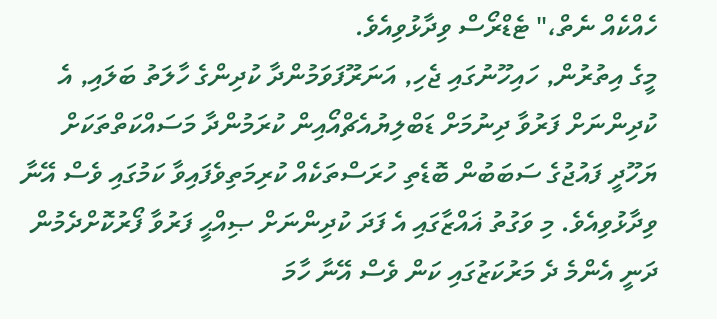ހެއްކެއް ނެތް،" ޓެޑްރޯސް ވިދާޅުވިއެވެ.
މީގެ އިތުރުން, ހައިހޫނުގައި ޖެހި, އަނަރޫފަވަމުންދާ ކުދިންގެ ހާލަތު ބަލައި, އެ ކުދިންނަށް ފަރުވާ ދިނުމަށް ޑަބްލިޔުއެޗްއޯއިން ކުރަމުންދާ މަސައްކަތްތަކަށް ޔަހޫދީ ފައުޖުގެ ސަބަބުން ބޮޑެތި ހުރަސްތަކެއް ކުރިމަތިވެފައިވާ ކަމުގައި ވެސް އޭނާ ވިދާޅުވިއެވެ. މި ވަގުތު ޣައްޒާގައި އެ ފަދަ ކުދިންނަށް ޞިއްޙީ ފަރުވާ ފޯރުކޮށްދެމުން ދަނީ އެންމެ ދެ މަރުކަޒުގައި ކަން ވެސް އޭނާ ހާމަ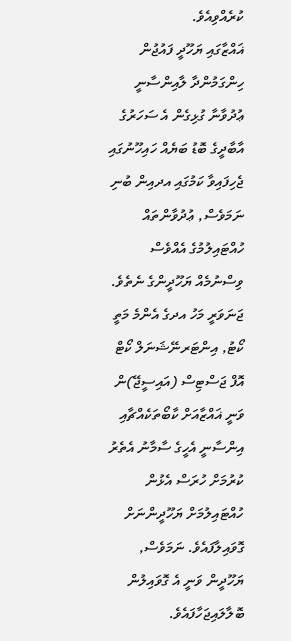ކުރެއްވިއެވެ.
ޣައްޒާގައި ޔަހޫދީ ފައުޖުން ހިންގަމުންދާ ލާއިންސާނީ ޢުދުވާނާ ގުޅިގެން އެ ސަހަރުގެ އާބާދީގެ ބޮޑު ބަޔެއް ހައިހޫނުގައި ޖެހިފައިވާ ކަމުގައި އދއިން ބުނި ނަމަވެސް, ޢުދުވާންތައް ހުއްޓައިލުމުގެ އެއްވެސް ވިސްނުމެއް ޔަހޫދީންގެ ނެތެވެ. ޖަނަވަރީ މަހު އދގެ އެންމެ މަތީ ކޯޓު, އިންޓަރނޭޝަނަލް ކޯޓް އޮފް ޖަސްޓިސް (އައިސީޖޭ)ން ވަނީ ޣައްޒާއަށް ކާބޯތަކެއްޗާއި އިންސާނީ އެހީގެ ސާމާނު އެތެރު ކުރުމަށް ހުރަސް އެޅުން ހުއްޓައިލުމަށް ޔަހޫދީންނަށް ގޮވައިލާފައެވެ. ނަމަވެސް, ޔަހޫދީން ވަނީ އެ ގޮވައިލުން ބޮލާލައިޖަހާފައެވެ.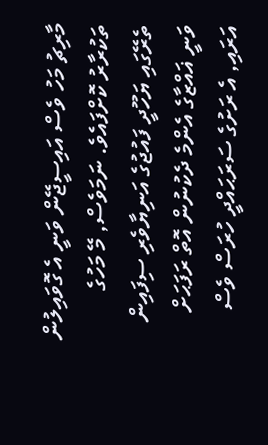މާރިޗު މަހު ވެސް އައިސީޖޭން ވަނީ އެ ގޮވައިލުން ތަކުރާރު ކޮށްފައެވެ. ނަމަވެސް, މޭ މަހުގެ ތެރޭގައި ޔަހޫދީ ފައުޖުގެ އަނިޔާވެރި ސިފައިން ވަނީ ޣައްޒާގެ އެންމެ ދެކުނުން އޮތް ރަފަޙަށް އަރައި, އެ ރަށުގެ ސަރަޙައްދީ ހުރަސް ވެސް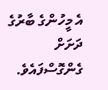އެ މީހުންގެ ބާރުގެ ދަށަށް ގެންގޮސްފައެވެ.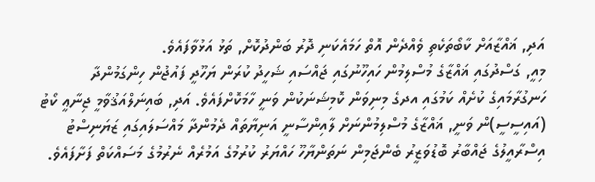އަދި, ޣައްޒާއަށް ކާބޯތަކެތި ވެއްދެން އޮތް ހަމައެކަނި ދޮރު ބަންދުކޮށް, ތަޅު އަޅުވާފައެވެ.
މިއީ, ގަސްދުގައި ޣައްޒާގެ މުސްލިމުން ހައިހޫނުގައި ޖައްސައި ޝަހީދު ކުރަން ޔަހޫދީ ފައުޖުން ހިންގަމުންދާ ހަނގުރާމައިގެ ކުށެއް ކަމުގައި އދގެ މިނިވަން ކޮމިޝަނަކުން ވަނީ ހާމަކޮށްފައެވެ. އަދި, ބައިނަލްއަޤުވާމީ ޖިނާޢީ ކޯޓު (އައިސީސީ)ން ވަނީ, ޣައްޒާގެ މުސްލިމުންނަށް ލާއިންސާނީ އަނިޔާތައް ދެމުންދާ މައްސަލައިގައި ޒަޔަނިސްޓު އިސްރާއީލުގެ ޖައްބާރު ބޮޑުވަޒީރު ބެންޖަމިން ނަތަންޔާހޫ ހައްޔަރު ކުރުމުގެ އަމުރެއް ނެރުމުގެ މަސައްކަތް ފަށާފައެވެ.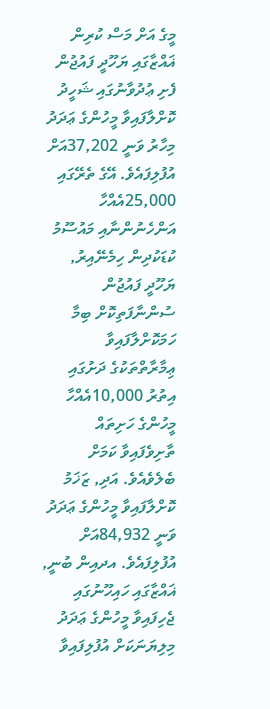މީގެ އަށް މަސް ކުރިން ޣައްޒާގައި ޔަހޫދީ ފައުޖުން ފެށި ޢުދުވާނުގައި ޝަހީދު ކޮށްލާފައިވާ މީހުންގެ ޢަދަދު މިހާރު ވަނީ 37,202އަށް އުފުލިފައެވެ. އޭގެ ތެރޭގައި 25,000އެއްހާ އަންހެނުންނާއި މައުސޫމު ކުޑަކުދިން ހިމެނޭއިރު, ޔަހޫދީ ފައުޖުން ސުންނާފަތިކޮށް ބިމާ ހަމަކޮށްލާފައިވާ ޢިމާރާތްތަކުގެ ދަށުގައި އިތުރު 10,000އެއްހާ މީހުންގެ ހަށިތައް ތާށިވެފައިވާ ކަމަށް ބެލެވެއެވެ. އަދި, ޒަޚަމު ކޮށްލާފައިވާ މީހުންގެ ޢަދަދު ވަނީ 84,932އަށް އުފުލިފައެވެ. އދއިން ބުނީ, ޣައްޒާގައި ހައިހޫނުގައި ޖެހިފައިވާ މީހުންގެ ޢަދަދު މިލިޔަނަކަށް އުފުލިފައިވާ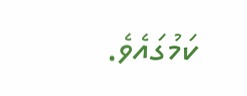ކަމުގައެވެ.